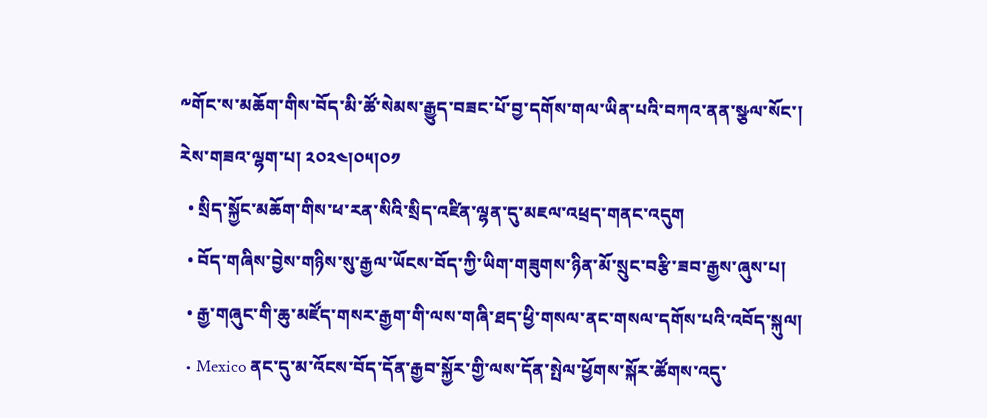༸གོང་ས་མཆོག་གིས་བོད་མི་ཚོ་སེམས་རྒྱུད་བཟང་པོ་བྱ་དགོས་གལ་ཡིན་པའི་བཀའ་ནན་སྩལ་སོང་།
རེས་གཟའ་ལྷག་པ། ༢༠༢༤།༠༥།༠༡
  • སྲིད་སྐྱོང་མཆོག་གིས་ཕ་རན་སིའི་སྲིད་འཛིན་ལྷན་དུ་མཇལ་འཕྲད་གནང་འདུག
  • བོད་གཞིས་བྱེས་གཉིས་སུ་རྒྱལ་ཡོངས་བོད་ཀྱི་ཡིག་གཟུགས་ཉིན་མོ་སྲུང་བརྩི་ཟབ་རྒྱས་ཞུས་པ།
  • རྒྱ་གཞུང་གི་ཆུ་མཛོད་གསར་རྒྱག་གི་ལས་གཞི་ཐད་ཕྱི་གསལ་ནང་གསལ་དགོས་པའི་འབོད་སྐུལ།
  • Mexico ནང་དུ་མ་འོངས་བོད་དོན་རྒྱབ་སྐྱོར་གྱི་ལས་དོན་སྤེལ་ཕྱོགས་སྐོར་ཚོགས་འདུ་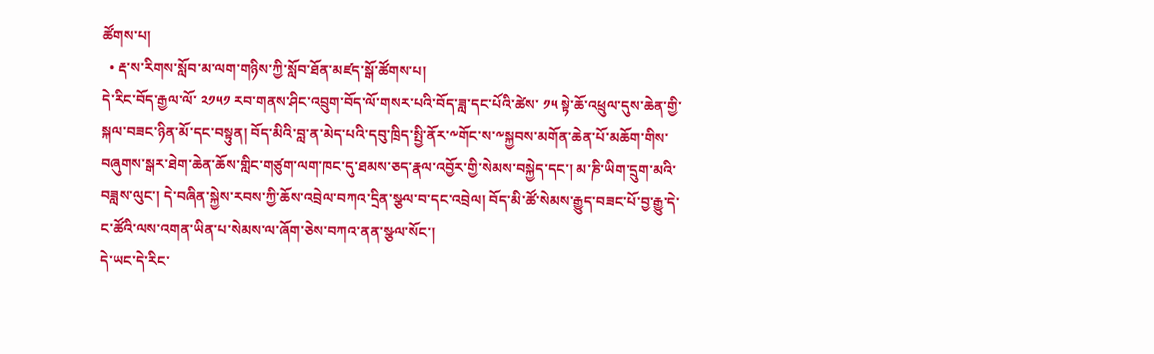ཚོགས་པ།
  • རྡ་ས་རིགས་སློབ་མ་ལག་གཉིས་ཀྱི་སློབ་ཐོན་མཛད་སྒོ་ཚོགས་པ།
དེ་རིང་བོད་རྒྱལ་ལོ་ ༢༡༥༡ རབ་གནས་ཤིང་འབྲུག་བོད་ལོ་གསར་པའི་བོད་ཟླ་དང་པོའི་ཚེས་ ༡༥ སྟེ་ཆོ་འཕྲུལ་དུས་ཆེན་གྱི་སྐལ་བཟང་ཉིན་མོ་དང་བསྟུན། བོད་མིའི་བླ་ན་མེད་པའི་དབུ་ཁྲིད་སྤྱི་ནོར་༸གོང་ས་༸སྐྱབས་མགོན་ཆེན་པོ་མཆོག་གིས་བཞུགས་སྒར་ཐེག་ཆེན་ཆོས་གླིང་གཙུག་ལག་ཁང་དུ་ཐམས་ཅད་རྣལ་འབྱོར་གྱི་སེམས་བསྐྱེད་དང་། མ་ཎི་ཡིག་དྲུག་མའི་བཟླས་ལུང་། དེ་བཞིན་སྐྱེས་རབས་ཀྱི་ཆོས་འབྲེལ་བཀའ་དྲིན་སྩལ་བ་དང་འབྲེལ། བོད་མི་ཚོ་སེམས་རྒྱུད་བཟང་པོ་བྱ་རྒྱུ་དེ་ང་ཚོའི་ལས་འགན་ཡིན་པ་སེམས་ལ་ཞོག་ཅེས་བཀའ་ནན་སྩལ་སོང་།
དེ་ཡང་དེ་རིང་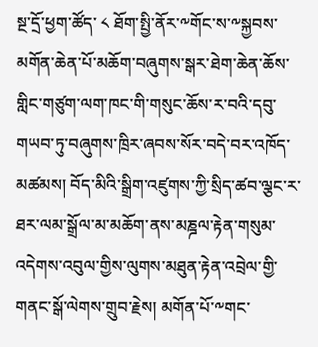སྔ་དྲོ་ཕྱག་ཚོད་ ༨ ཐོག་སྤྱི་ནོར་༸གོང་ས་༸སྐྱབས་མགོན་ཆེན་པོ་མཆོག་བཞུགས་སྒར་ཐེག་ཆེན་ཆོས་གླིང་གཙུག་ལག་ཁང་གི་གསུང་ཆོས་ར་བའི་དབུ་གཡབ་ཏུ་བཞུགས་ཁྲིར་ཞབས་སོར་བདེ་བར་འཁོད་མཚམས། བོད་མིའི་སྒྲིག་འཛུགས་ཀྱི་སྲིད་ཚབ་ལྕང་ར་ཐར་ལམ་སྒྲོལ་མ་མཆོག་ནས་མཎྜལ་རྟེན་གསུམ་འདེགས་འབུལ་གྱིས་ལུགས་མཐུན་རྟེན་འབྲེལ་གྱི་གནང་སྒོ་ལེགས་གྲུབ་རྗེས། མགོན་པོ་༸གང་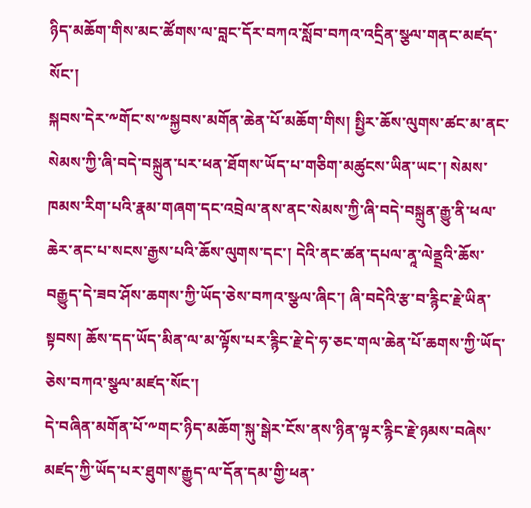ཉིད་མཆོག་གིས་མང་ཚོགས་ལ་བླང་དོར་བཀའ་སློབ་བཀའ་འདྲིན་སྩལ་གནང་མཛད་སོང་།
སྐབས་དེར་༸གོང་ས་༸སྐྱབས་མགོན་ཆེན་པོ་མཆོག་གིས། སྤྱིར་ཆོས་ལུགས་ཚང་མ་ནང་སེམས་ཀྱི་ཞི་བདེ་བསྐྲུན་པར་ཕན་ཐོགས་ཡོད་པ་གཅིག་མཚུངས་ཡིན་ཡང་། སེམས་ཁམས་རིག་པའི་རྣམ་གཞག་དང་འབྲེལ་ནས་ནང་སེམས་ཀྱི་ཞི་བདེ་བསྐྲུན་རྒྱུ་ནི་ཕལ་ཆེར་ནང་པ་སངས་རྒྱས་པའི་ཆོས་ལུགས་དང་། དེའི་ནང་ཚན་དཔལ་ནཱ་ལེནྡྲའི་ཆོས་བརྒྱུད་དེ་ཟབ་ཤོས་ཆགས་ཀྱི་ཡོད་ཅེས་བཀའ་སྩལ་ཞིང་། ཞི་བདེའི་རྩ་བ་རྙིང་རྗེ་ཡིན་སྟབས། ཆོས་དད་ཡོད་མིན་ལ་མ་ལྟོས་པར་རྙིང་རྗེ་དེ་ཧ་ཅང་གལ་ཆེན་པོ་ཆགས་ཀྱི་ཡོད་ཅེས་བཀའ་སྩལ་མཛད་སོང་།
དེ་བཞིན་མགོན་པོ་༸གང་ཉིད་མཆོག་སྐུ་སྒེར་ངོས་ནས་ཉིན་ལྟར་རྙིང་རྗེ་ཉམས་བཞེས་མཛད་ཀྱི་ཡོད་པར་ཐུགས་རྒྱུད་ལ་དོན་དམ་གྱི་ཕན་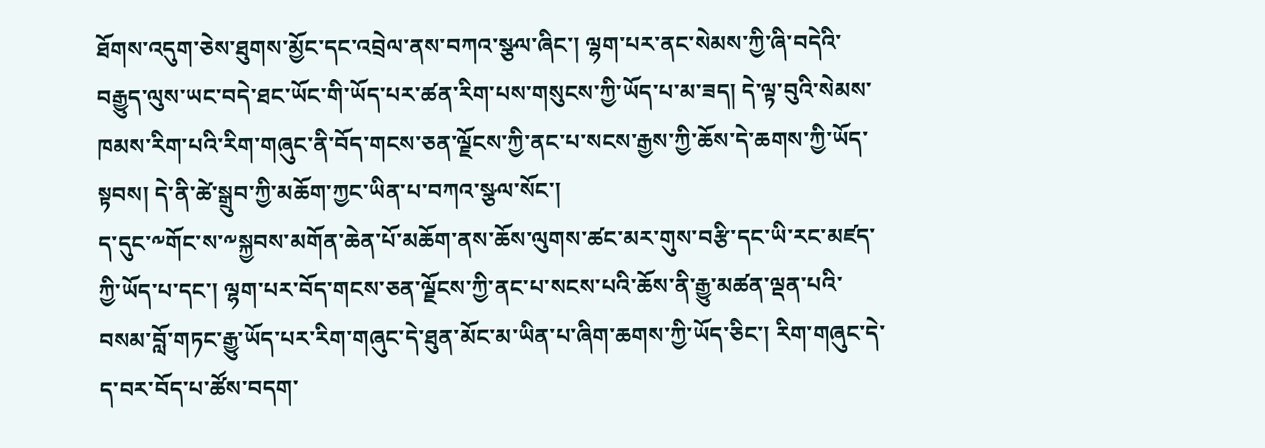ཐོགས་འདུག་ཅེས་ཐུགས་མྱོང་དང་འབྲེལ་ནས་བཀའ་སྩལ་ཞིང་། ལྷག་པར་ནང་སེམས་ཀྱི་ཞི་བདེའི་བརྒྱུད་ལུས་ཡང་བདེ་ཐང་ཡོང་གི་ཡོད་པར་ཚན་རིག་པས་གསུངས་ཀྱི་ཡོད་པ་མ་ཟད། དེ་ལྟ་བུའི་སེམས་ཁམས་རིག་པའི་རིག་གཞུང་ནི་བོད་གངས་ཅན་ལྗོངས་ཀྱི་ནང་པ་སངས་རྒྱས་ཀྱི་ཆོས་དེ་ཆགས་ཀྱི་ཡོད་སྟབས། དེ་ནི་ཚེ་སྒྲུབ་ཀྱི་མཆོག་ཀྱང་ཡིན་པ་བཀའ་སྩལ་སོང་།
ད་དུང་༸གོང་ས་༸སྐྱབས་མགོན་ཆེན་པོ་མཆོག་ནས་ཆོས་ལུགས་ཚང་མར་གུས་བརྩི་དང་ཡི་རང་མཛད་ཀྱི་ཡོད་པ་དང་། ལྷག་པར་བོད་གངས་ཅན་ལྗོངས་ཀྱི་ནང་པ་སངས་པའི་ཆོས་ནི་རྒྱུ་མཚན་ལྡན་པའི་བསམ་བློ་གཏང་རྒྱུ་ཡོད་པར་རིག་གཞུང་དེ་ཐུན་མོང་མ་ཡིན་པ་ཞིག་ཆགས་ཀྱི་ཡོད་ཅིང་། རིག་གཞུང་དེ་ད་བར་བོད་པ་ཚོས་བདག་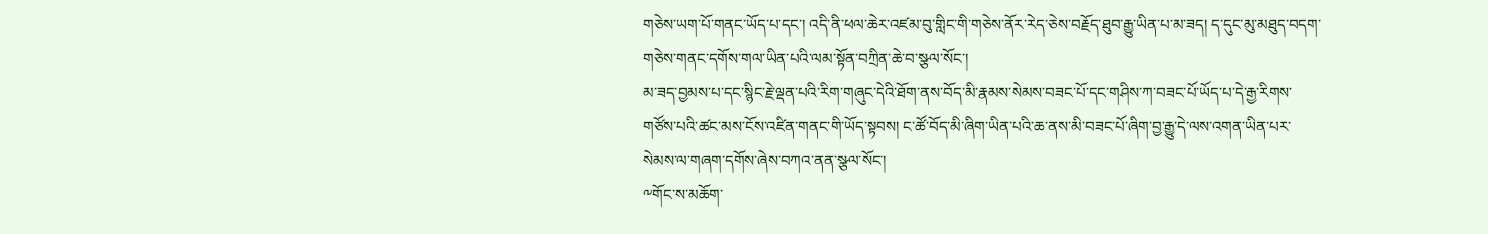གཅེས་ཡག་པོ་གནང་ཡོད་པ་དང་། འདི་ནི་ཕལ་ཆེར་འཛམ་བུ་གླིང་གི་གཅེས་ནོར་རེད་ཅེས་བརྗོད་ཐུབ་རྒྱུ་ཡིན་པ་མ་ཟད། ད་དུང་མུ་མཐུད་བདག་གཅེས་གནང་དགོས་གལ་ཡིན་པའི་ལམ་སྟོན་བཀྲིན་ཆེ་བ་སྩལ་སོང་།
མ་ཟད་བྱམས་པ་དང་སྙིང་རྗེ་ལྡན་པའི་རིག་གཞུང་དེའི་ཐོག་ནས་བོད་མི་རྣམས་སེམས་བཟང་པོ་དང་གཤིས་ཀ་བཟང་པོ་ཡོད་པ་དེ་རྒྱ་རིགས་གཙོས་པའི་ཚང་མས་ངོས་འཛིན་གནང་གི་ཡོད་སྟབས། ང་ཚོ་བོད་མི་ཞིག་ཡིན་པའི་ཆ་ནས་མི་བཟང་པོ་ཞིག་བྱ་རྒྱུ་དེ་ལས་འགན་ཡིན་པར་སེམས་ལ་གཞག་དགོས་ཞེས་བཀའ་ནན་སྩལ་སོང་།
༸གོང་ས་མཆོག་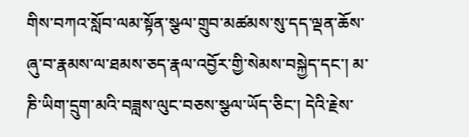གིས་བཀའ་སློབ་ལམ་སྟོན་སྩལ་གྲུབ་མཚམས་སུ་དད་ལྡན་ཆོས་ཞུ་བ་རྣམས་ལ་ཐམས་ཅད་རྣལ་འབྱོར་གྱི་སེམས་བསྐྱེད་དང་། མ་ཎི་ཡིག་དྲུག་མའི་བཟླས་ལུང་བཅས་སྩལ་ཡོད་ཅིང་། དེའི་རྗེས་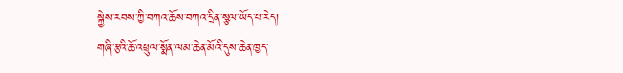སྐྱེས་རབས་ཀྱི་བཀའ་ཆོས་བཀའ་དྲིན་སྩལ་ཡོད་པ་རེད།
གཞི་རྩའི་ཆོ་འཕྲུལ་སྨོན་ལམ་ཆེན་མོའི་དུས་ཆེན་ཁྱད་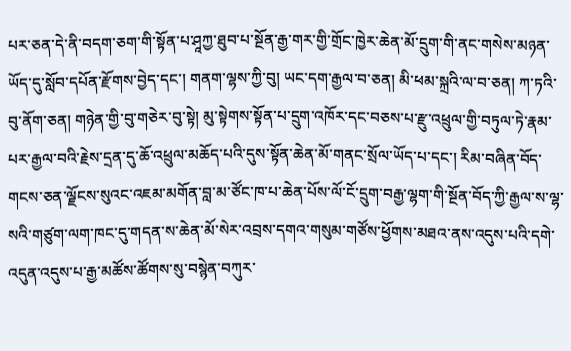པར་ཅན་དེ་ནི་བདག་ཅག་གི་སྟོན་པ་ཤཱཀྱ་ཐུབ་པ་སྔོན་རྒྱ་གར་གྱི་གྲོང་ཁྱེར་ཆེན་མོ་དྲུག་གི་ནང་གསེས་མཉན་ཡོད་དུ་སློབ་དཔོན་རྫོགས་བྱེད་དང་། གནག་ལྷས་ཀྱི་བུ། ཡང་དག་རྒྱལ་བ་ཅན། མི་ཕམ་སྐྲའི་ལ་བ་ཅན། ཀ་ཏའི་བུ་ནོག་ཅན། གཉེན་གྱི་བུ་གཅེར་བུ་སྟེ། མུ་སྟེགས་སྟོན་པ་དྲུག་འཁོར་དང་བཅས་པ་རྫུ་འཕྲུལ་གྱི་བཏུལ་ཏེ་རྣམ་པར་རྒྱལ་བའི་རྗེས་དྲན་དུ་ཆོ་འཕྲུལ་མཆོད་པའི་དུས་སྟོན་ཆེན་མོ་གནང་སྲོལ་ཡོད་པ་དང་། རིམ་བཞིན་བོད་གངས་ཅན་ལྗོངས་སུའང་འཇམ་མགོན་བླ་མ་ཙོང་ཁ་པ་ཆེན་པོས་ལོ་ངོ་དྲུག་བརྒྱ་ལྷག་གི་སྔོན་བོད་ཀྱི་རྒྱལ་ས་ལྷ་སའི་གཙུག་ལག་ཁང་དུ་གདན་ས་ཆེན་མོ་སེར་འབྲས་དགའ་གསུམ་གཙོས་ཕྱོགས་མཐའ་ནས་འདུས་པའི་དགེ་འདུན་འདུས་པ་རྒྱ་མཚོས་ཚོགས་སུ་བསྙེན་བཀུར་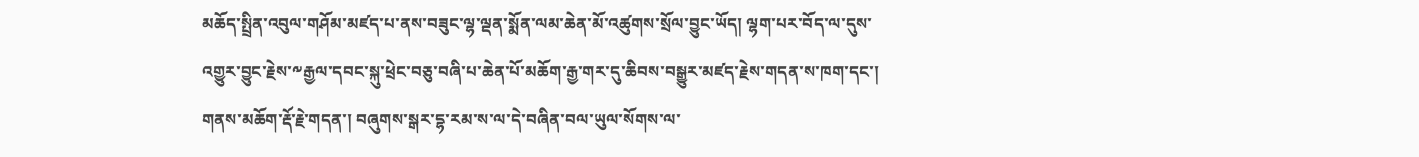མཆོད་སྤྲིན་འབུལ་གཤོམ་མཛད་པ་ནས་བཟུང་ལྷ་ལྡན་སྨོན་ལམ་ཆེན་མོ་འཚུགས་སྲོལ་བྱུང་ཡོད། ལྷག་པར་བོད་ལ་དུས་འགྱུར་བྱུང་རྗེས་༸རྒྱལ་དབང་སྐུ་ཕྲེང་བཅུ་བཞི་པ་ཆེན་པོ་མཆོག་རྒྱ་གར་དུ་ཆིབས་བསྒྱུར་མཛད་རྗེས་གདན་ས་ཁག་དང་། གནས་མཆོག་རྡོ་རྗེ་གདན་། བཞུགས་སྒར་དྷ་རམ་ས་ལ་དེ་བཞིན་བལ་ཡུལ་སོགས་ལ་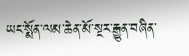ཡང་སྨོན་ལམ་ཆེན་མོ་སྔར་རྒྱུན་བཞིན་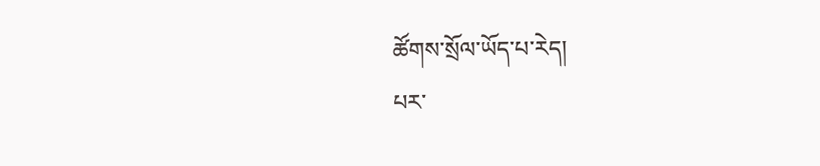ཚོགས་སྲོལ་ཡོད་པ་རེད།
པར་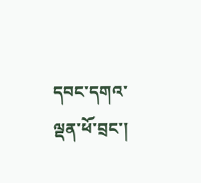དབང་དགའ་ལྡན་ཕོ་བྲང་།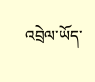འབྲེལ་ཡོད་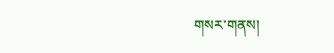གསར་གནས།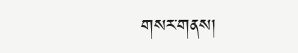གསར་གནས།